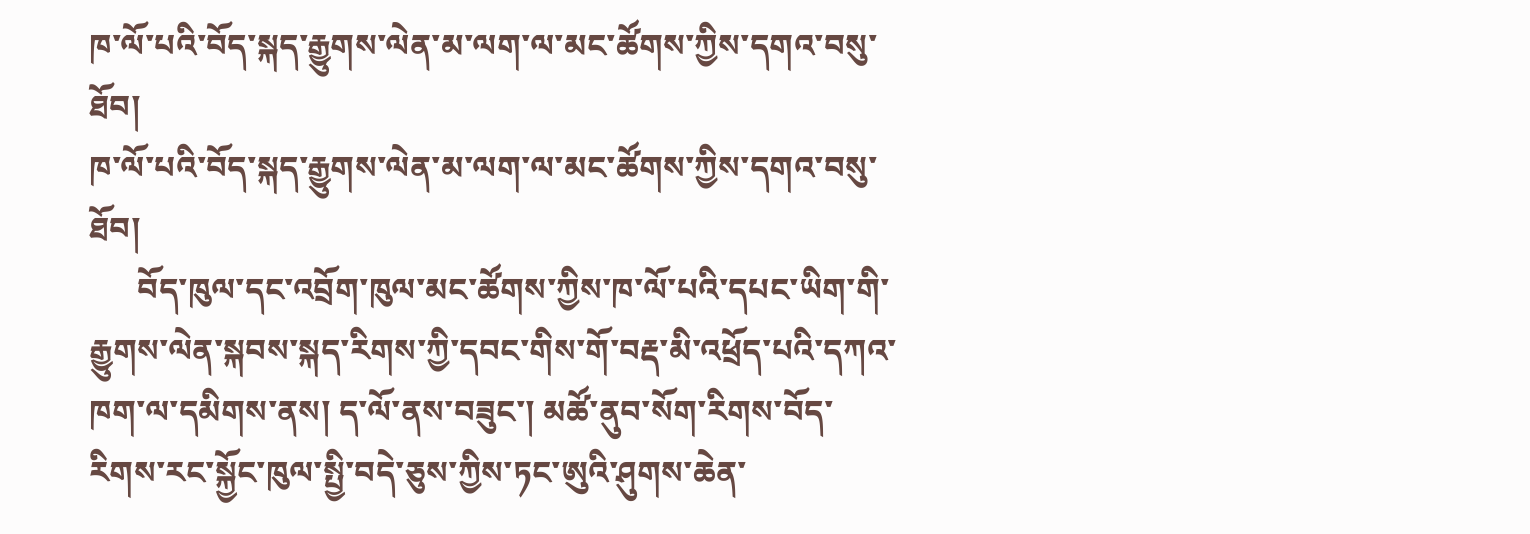ཁ་ལོ་པའི་བོད་སྐད་རྒྱུགས་ལེན་མ་ལག་ལ་མང་ཚོགས་ཀྱིས་དགའ་བསུ་ཐོབ།
ཁ་ལོ་པའི་བོད་སྐད་རྒྱུགས་ལེན་མ་ལག་ལ་མང་ཚོགས་ཀྱིས་དགའ་བསུ་ཐོབ།
      བོད་ཁུལ་དང་འབྲོག་ཁུལ་མང་ཚོགས་ཀྱིས་ཁ་ལོ་པའི་དཔང་ཡིག་གི་རྒྱུགས་ལེན་སྐབས་སྐད་རིགས་ཀྱི་དབང་གིས་གོ་བརྡ་མི་འཕྲོད་པའི་དཀའ་ཁག་ལ་དམིགས་ནས། ད་ལོ་ནས་བཟུང་། མཚོ་ནུབ་སོག་རིགས་བོད་རིགས་རང་སྐྱོང་ཁུལ་སྤྱི་བདེ་ཅུས་ཀྱིས་ཏང་ཨུའི་ཤུགས་ཆེན་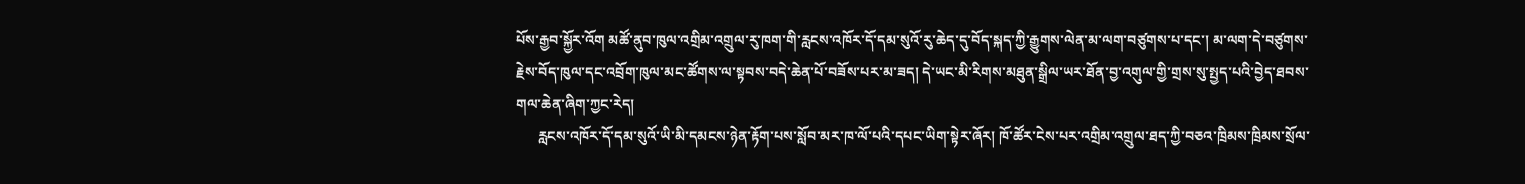པོས་རྒྱབ་སྐྱོར་འོག མཚོ་ནུབ་ཁུལ་འགྲིམ་འགྲུལ་རུ་ཁག་གི་རླངས་འཁོར་དོ་དམ་སུའོ་རུ་ཆེད་དུ་བོད་སྐད་ཀྱི་རྒྱུགས་ལེན་མ་ལག་བཙུགས་པ་དང་། མ་ལག་དེ་བཙུགས་རྗེས་བོད་ཁུལ་དང་འབྲོག་ཁུལ་མང་ཚོགས་ལ་སྟབས་བདེ་ཆེན་པོ་བཟོས་པར་མ་ཟད། དེ་ཡང་མི་རིགས་མཐུན་སྒྲིལ་ཡར་ཐོན་བྱ་འགུལ་གྱི་གྲས་སུ་སྤྱད་པའི་བྱེད་ཐབས་གལ་ཆེན་ཞིག་ཀྱང་རེད།
      རླངས་འཁོར་དོ་དམ་སུའོ་ཡི་མི་དམངས་ཉེན་རྟོག་པས་སློབ་མར་ཁ་ལོ་པའི་དཔང་ཡིག་སྟེར་ཞོར། ཁོ་ཚོར་ངེས་པར་འགྲིམ་འགྲུལ་ཐད་ཀྱི་བཅའ་ཁྲིམས་ཁྲིམས་སྲོལ་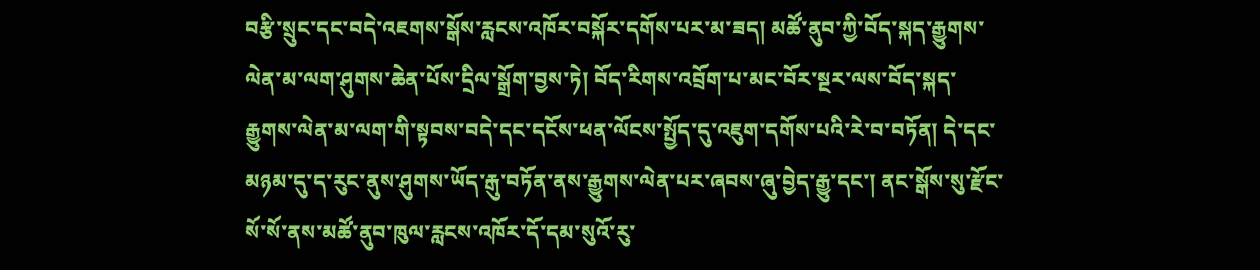བརྩི་སྲུང་དང་བདེ་འཇགས་སྒོས་རླངས་འཁོར་བསྐོར་དགོས་པར་མ་ཟད། མཚོ་ནུབ་ཀྱི་བོད་སྐད་རྒྱུགས་ལེན་མ་ལག་ཤུགས་ཆེན་པོས་དྲིལ་སྒྲོག་བྱས་ཏེ། བོད་རིགས་འབྲོག་པ་མང་བོར་སྔར་ལས་བོད་སྐད་རྒྱུགས་ལེན་མ་ལག་གི་སྟབས་བདེ་དང་དངོས་ཕན་ལོངས་སྤྱོད་དུ་འཇུག་དགོས་པའི་རེ་བ་བཏོན། དེ་དང་མཉམ་དུ་ད་རུང་ནུས་ཤུགས་ཡོད་རྒུ་བཏོན་ནས་རྒྱུགས་ལེན་པར་ཞབས་ཞུ་བྱེད་རྒྱུ་དང་། ནང་སྒོས་སུ་རྫོང་སོ་སོ་ནས་མཚོ་ནུབ་ཁུལ་རླངས་འཁོར་དོ་དམ་སུའོ་རུ་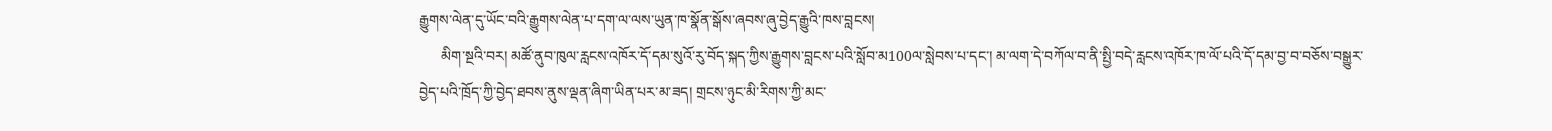རྒྱུགས་ལེན་དུ་ཡོང་བའི་རྒྱུགས་ལེན་པ་དག་ལ་ལས་ཡུན་ཁ་སྣོན་སྒོས་ཞབས་ཞུ་བྱེད་རྒྱུའི་ཁས་བླངས།
      མིག་སྔའི་བར། མཚོ་ནུབ་ཁུལ་རླངས་འཁོར་དོ་དམ་སུའོ་རུ་བོད་སྐད་ཀྱིས་རྒྱུགས་བླངས་པའི་སློབ་མ100ལ་སླེབས་པ་དང་། མ་ལག་དེ་བཀོལ་བ་ནི་སྤྱི་བདེ་རླངས་འཁོར་ཁ་ལོ་པའི་དོ་དམ་བྱ་བ་བཅོས་བསྒྱུར་བྱེད་པའི་ཁྲོད་ཀྱི་བྱེད་ཐབས་ནུས་ལྡན་ཞིག་ཡིན་པར་མ་ཟད། གྲངས་ཉུང་མི་རིགས་ཀྱི་མང་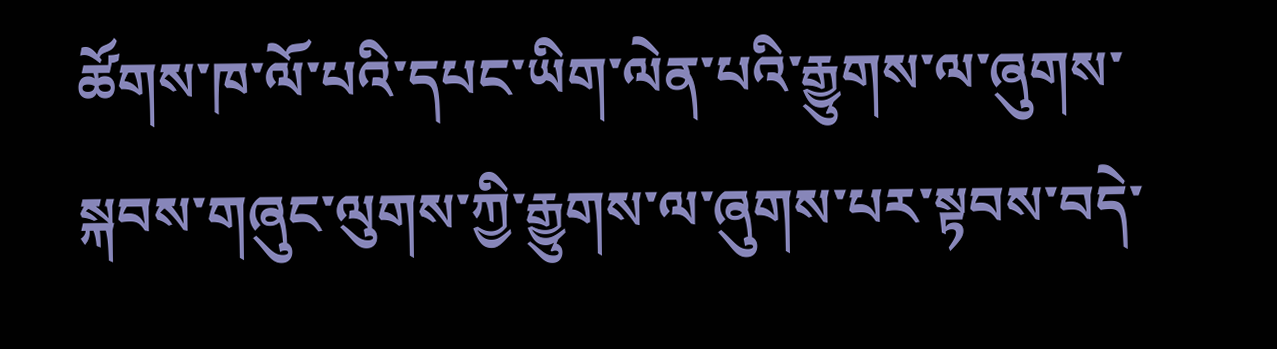ཚོགས་ཁ་ལོ་པའི་དཔང་ཡིག་ལེན་པའི་རྒྱུགས་ལ་ཞུགས་སྐབས་གཞུང་ལུགས་ཀྱི་རྒྱུགས་ལ་ཞུགས་པར་སྟབས་བདེ་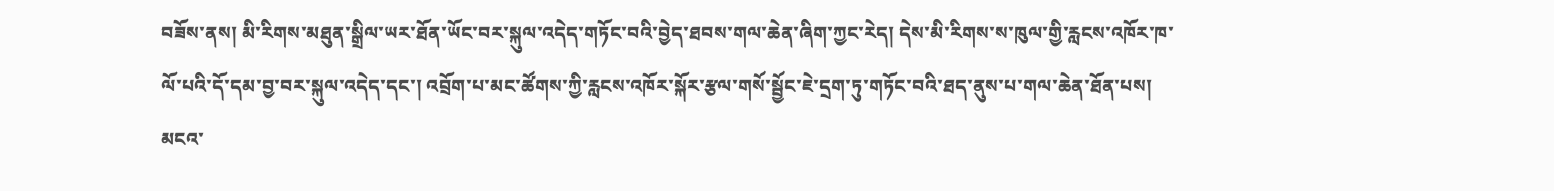བཟོས་ནས། མི་རིགས་མཐུན་སྒྲིལ་ཡར་ཐོན་ཡོང་བར་སྐུལ་འདེད་གཏོང་བའི་བྱེད་ཐབས་གལ་ཆེན་ཞིག་ཀྱང་རེད། དེས་མི་རིགས་ས་ཁུལ་གྱི་རླངས་འཁོར་ཁ་ལོ་པའི་དོ་དམ་བྱ་བར་སྐུལ་འདེད་དང་། འབྲོག་པ་མང་ཚོགས་ཀྱི་རླངས་འཁོར་སྐོར་རྩལ་གསོ་སྦྱོང་ཇེ་དྲག་ཏུ་གཏོང་བའི་ཐད་ནུས་པ་གལ་ཆེན་ཐོན་པས། མངའ་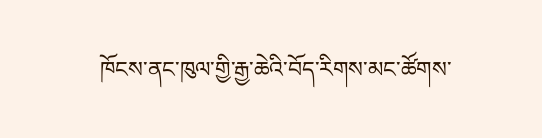ཁོངས་ནང་ཁུལ་གྱི་རྒྱ་ཆེའི་བོད་རིགས་མང་ཚོགས་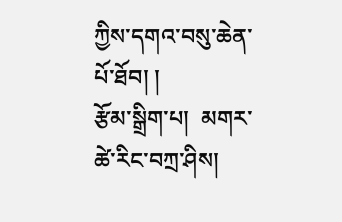ཀྱིས་དགའ་བསུ་ཆེན་པོ་ཐོབ། །
རྩོམ་སྒྲིག་པ།  མགར་ཚེ་རིང་བཀྲ་ཤིས།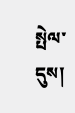སྤེལ་དུས།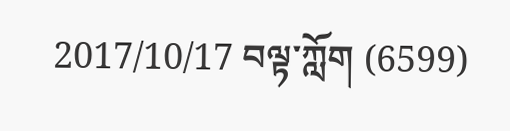2017/10/17 བལྟ་ཀློག (6599)